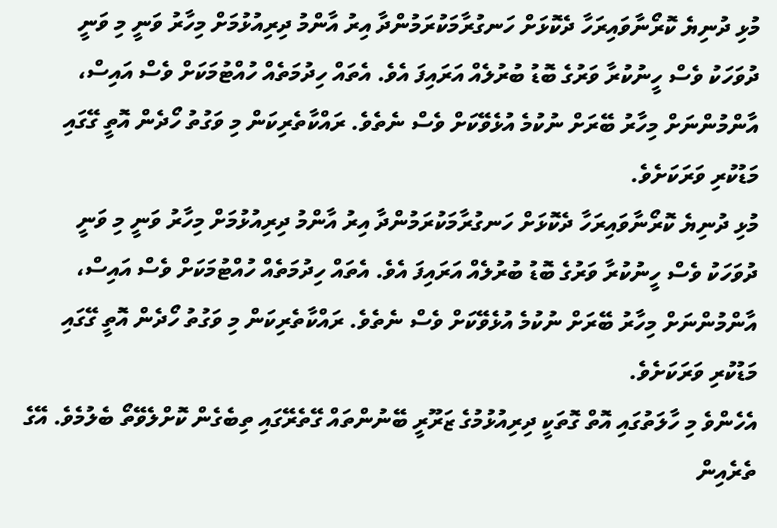މުޅި ދުނިޔެ ކޮރޯނާވައިރަހާ ދެކޮޅަށް ހަނގުރާމަކުރަމުންދާ އިރު އާންމު ދިރިއުޅުމަށް މިހާރު ވަނީ މި ވަނީ ދުވަހަކު ވެސް ހީނުކުރާ ވަރުގެ ބޮޑު ބުރުލެއް އަރައިފަ އެވެ. އެތައް ހިދުމަތެއް ހުއްޓުމަކަށް ވެސް އައިސް، އާންމުންނަށް މިހާރު ބޭރަށް ނުކުމެ އުޅެވޭކަށް ވެސް ނެތެވެ. ރައްކާތެރިކަން މި ވަގުތު ހޯދެން އޮތީ ގޭގައި މަޑުކުރި ވަރަކަށެވެ.
މުޅި ދުނިޔެ ކޮރޯނާވައިރަހާ ދެކޮޅަށް ހަނގުރާމަކުރަމުންދާ އިރު އާންމު ދިރިއުޅުމަށް މިހާރު ވަނީ މި ވަނީ ދުވަހަކު ވެސް ހީނުކުރާ ވަރުގެ ބޮޑު ބުރުލެއް އަރައިފަ އެވެ. އެތައް ހިދުމަތެއް ހުއްޓުމަކަށް ވެސް އައިސް، އާންމުންނަށް މިހާރު ބޭރަށް ނުކުމެ އުޅެވޭކަށް ވެސް ނެތެވެ. ރައްކާތެރިކަން މި ވަގުތު ހޯދެން އޮތީ ގޭގައި މަޑުކުރި ވަރަކަށެވެ.
އެހެންވެ މި ހާލަތުގައި އޮތް ގޮތަކީ ދިރިއުޅުމުގެ ޒަރޫރީ ބޭނުންތައް ގޭތެރޭގައި ތިބެގެން ކޮށްލެވޭތޯ ބެލުމެވެ. އޭގެ ތެރެއިން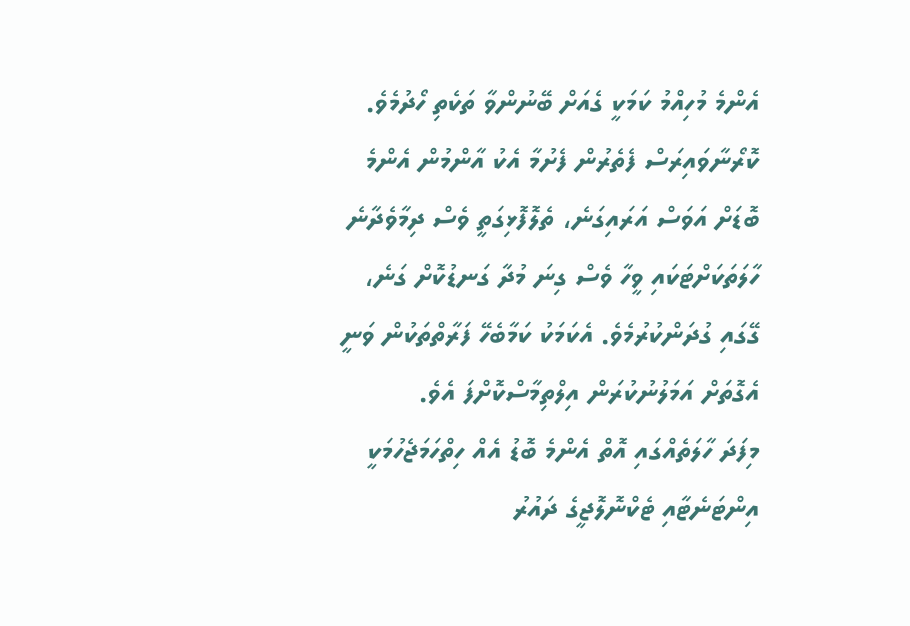އެންމެ މުހިއްމު ކަމަކީ ގެއަށް ބޭނުންވާ ތަކެތި ހޯދުމެވެ. ކޮރޯނާވައިރަސް ފެތެރުން ފެށުމާ އެކު އާންމުން އެންމެ ބޮޑަށް އަވަސް އަރައިގަނެ، ތެލޮފޮޅިގަތީ ވެސް ދިމާވެދާނެ ހާލަތަކަށްޓަކައި ވީހާ ވެސް ގިނަ މުދާ ގަނޑުކޮށް ގަނެ، ގޭގައި ގުދަންކުރުމެވެ. އެކަމަކު ކަމާބެހޭ ފަރާތްތަކުން ވަނީ އެގޮތަށް އަމަލުނުކުރަން އިލްތިމާސްކޮށްފަ އެވެ.
މިފަދަ ހާލަތެއްގައި އޮތް އެންމެ ބޮޑު އެއް ހިތްހަމަޖެހުމަކީ އިންޓަނެޓާއި ޓެކްނޮލޮޖީގެ ދައުރު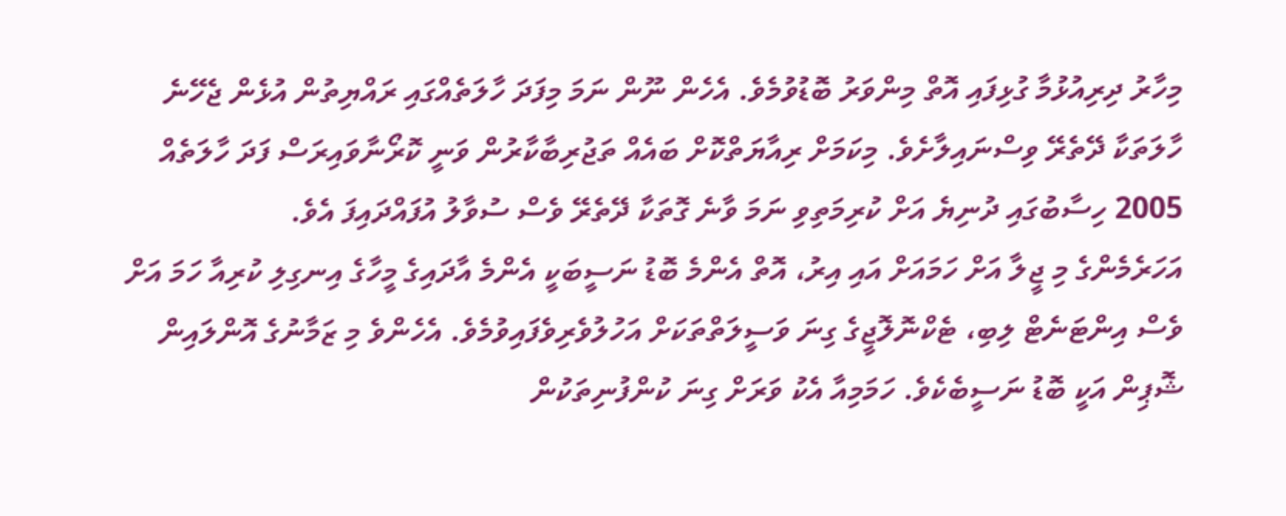މިހާރު ދިރިއުޅުމާ ގުޅިފައި އޮތް މިންވަރު ބޮޑުވުމެވެ. އެހެން ނޫން ނަމަ މިފަދަ ހާލަތެއްގައި ރައްޔިތުން އުޅެން ޖެހޭނެ ހާލަތަކާ ދޭތެރޭ ވިސްނައިލާށެވެ. މިކަމަށް ރިއާޔަތްކޮށް ބައެއް ތަޖުރިބާކާރުން ވަނީ ކޮރޯނާވައިރަސް ފަދަ ހާލަތެއް 2005 ހިސާބުގައި ދުނިޔެ އަށް ކުރިމަތިވި ނަމަ ވާނެ ގޮތަކާ ދޭތެރޭ ވެސް ސުވާލު އުފައްދައިފަ އެވެ.
އަހަރެމެންގެ މި ޖީލާ އަށް ހަމައަށް އައި އިރު، އޮތް އެންމެ ބޮޑު ނަސީބަކީ އެންމެ އާދައިގެ މީހާގެ އިނގިލި ކުރިއާ ހަމަ އަށް ވެސް އިންޓަނެޓް ލިބި، ޓެކްނޮލޮޖީގެ ގިނަ ވަސީލަތްތަކަށް އަހުލުވެރިވެފައިވުމެވެ. އެހެންވެ މި ޒަމާނުގެ އޮންލައިން ޝޮޕިން އަކީ ބޮޑު ނަސީބެކެވެ. ހަމަމިއާ އެކު ވަރަށް ގިނަ ކުންފުނިތަކުން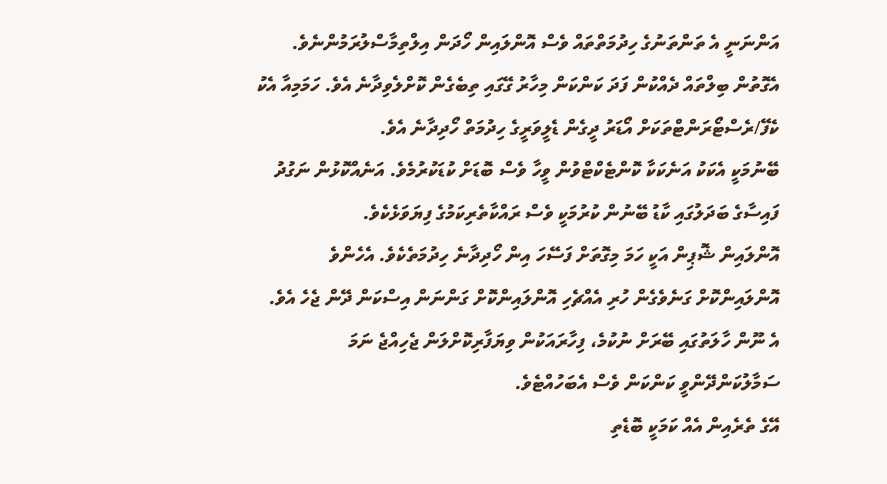އަންނަނީ އެ ތަންތަނުގެ ހިދުމަތްތައް ވެސް އޮންލައިން ހޯދަން އިލްތިމާސްލުރަމުންނެވެ. އެގޮތުން ބިލްތައް ދެއްކުން ފަދަ ކަންކަން މިހާރު ގޭގައި ތިބެގެން ކޮށްލެވިދާނެ އެވެ. ހަމަމިއާ އެކު ކެފޭ/ރެސްޓޯރަންޓްތަކަށް އޯޑަރު ދީގެން ޑެލީވަރީގެ ހިދުމަތް ހޯދިދާނެ އެވެ.
ބޭނުމަކީ އެކަކު އަނެކަކާ ކޮންޓެކްޓްވުން ވީހާ ވެސް ބޮޑަށް ކުޑަކުރުމެވެ. އަނެއްކޮޅުން ނަގުދު ފައިސާގެ ބަދަލުގައި ކާޑު ބޭނުން ކުރުމަކީ ވެސް ރައްކާތެރިކަމުގެ ފިޔަވަޅެކެވެ.
އޮންލައިން ޝޮޕިން އަކީ ހަމަ މިގޮތަށް ފަސޭހަ އިން ހޯދިދާނެ ހިދުމަތެކެވެ. އެހެންވެ އޮންލައިންކޮށް ގަނެވެގެން ހުރި އެއްޗެހި އޮންލައިންކޮށް ގަންނަން އިސްކަން ދޭން ޖެހެ އެވެ. އެ ނޫން ހާލަތުގައި ބޭރަށް ނުކުމެ، ފިހާރައަކުން ވިޔަފާރިކޮށްލަން ޖެހިއްޖެ ނަމަ ސަމާލުކަންދޭންވީ ކަންކަން ވެސް އެބަހުއްޓެވެ.
އޭގެ ތެރެއިން އެއް ކަމަކީ ބޮޑެތި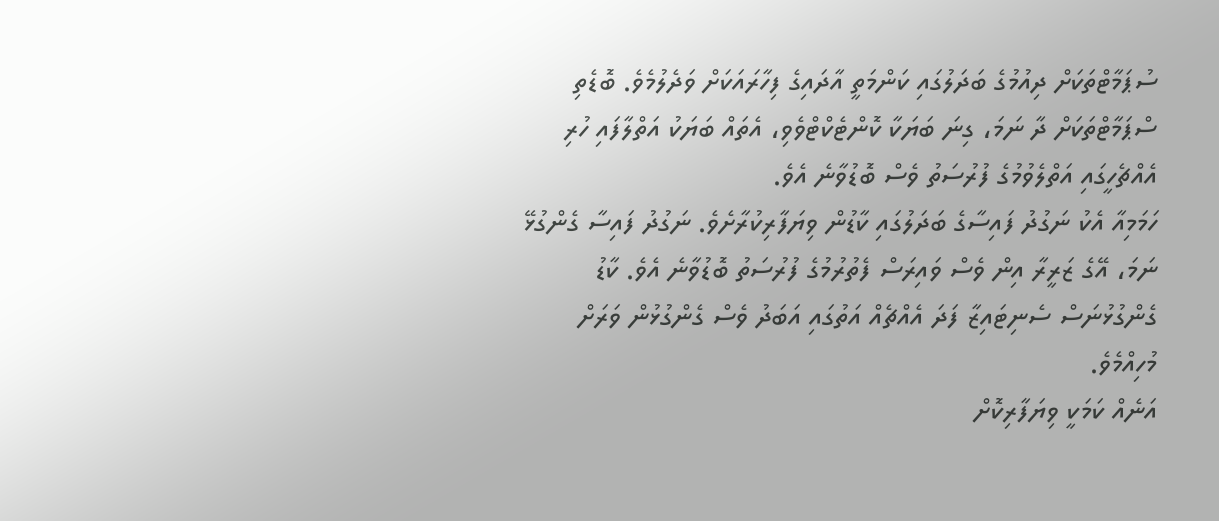ސުޕަމާޓްތަކަށް ދިއުމުގެ ބަދަލުގައި ކަންމަތީ އާދައިގެ ފިހާރައަކަށް ވަދެލުމެވެ. ބޮޑެތި ސްޕަމާޓްތަކަށް ދާ ނަމަ، ގިނަ ބަޔަކާ ކޮންޓެކްޓްވެވި، އެތައް ބަޔަކު އަތްލާފައި ހުރި އެއްޗެހީގައި އަތްލެވުމުގެ ފުރުސަތު ވެސް ބޮޑުވާނެ އެވެ.
ހަމަމިއާ އެކު ނަގުދު ފައިސާގެ ބަދަލުގައި ކާޑުން ވިޔަފާރިކުރާށެވެ. ނަގުދު ފައިސާ ގެންގުޅޭ ނަމަ، އޭގެ ޒަރީރާ އިން ވެސް ވައިރަސް ފެތުރުމުގެ ފުރުސަތު ބޮޑުވާނެ އެވެ. ކާޑު ގެންގުޅުނަސް ސެނިޓައިޒާ ފަދަ އެއްޗެއް އަތުގައި އަބަދު ވެސް ގެންގުޅުން ވަރަށް މުހިއްމެވެ.
އަނެއް ކަމަކީ ވިޔަފާރިކޮށް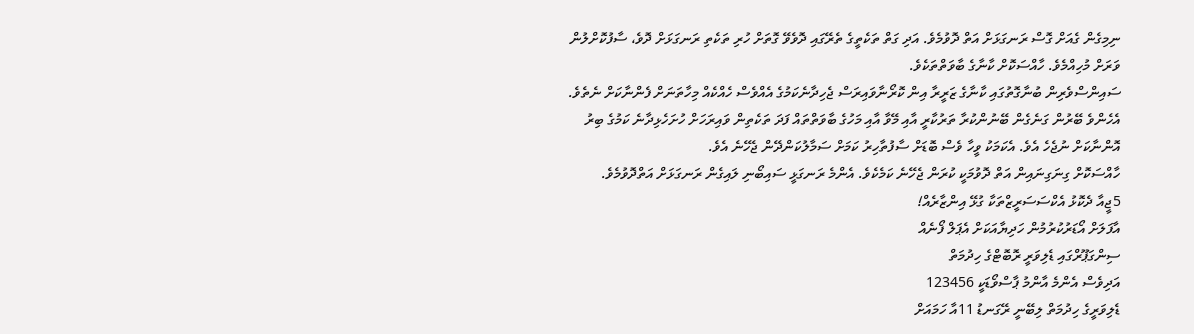ނިމިގެން ގެއަށް ގޮސް ރަނގަޅަށް އަތް ދޮވުމެވެ. އަދި ގަތް ތަކެތީގެ ތެރޭގައި ދޮވެވޭ ގޮތަށް ހުރި ތަކެތި ރަނގަޅަށް ދޮވެ، ސާފުކޮށްލުން ވަރަށް މުހިއްމެވެ. ހާއްސަކޮށް ކާނާގެ ބާވަތްތަކެވެ.
ސައިންސްވެރިން ބުނާގޮތުގައި ކާނާގެ ޒަރީރާ އިން ކޮރޯނާވައިރަސް ޖެހިދާނެކަމުގެ އެއްވެސް ހެއްކެއް މިހާތަނަށް ފެންނާކަށް ނެތެވެ. އެހެންވެ ބޭރުން ގަނެގެން ބޭނުންކުރާ ތަރުކާރީ އާއި މޭވާ އާއި މަހުގެ ބާވަތްތައް ފަދަ ތަކެތިން ވައިރަހަށް ހުށަހެޅިދާނެ ކަމުގެ ބިރު އޮންނާކަށް ނުޖެހެ އެވެ. އެކަމަކު ވީހާ ވެސް ބޮޑަށް ސާފުތާހިރު ކަމަށް ސަމާލުކަންދޭން ޖެހޭނެ އެވެ.
ހާއްސަކޮށް ގިނަގިނައިން އަތް ދޮވުމަކީ ކުރަން ޖެހޭނެ ކަމެކެވެ. އެންމެ ރަނގަޅީ ސައިބޯނި ލައިގެން ރަނގަޅަށް އަތްދޮވުމެވެ.
5ޖީއާ ދެކޮޅު އެކްސަސަރީޒްތަކާ ގުޅޭ އިންޒާރެއް!
އާފަލަށް އޯޑަރުކުރުމުން ހަދިޔާއަކަށް އެޕަލް ފޯނެއް
ސިންގަޕޫރްގައި ޑެލިވަރީ ރޮބޮޓްގެ ހިދުމަތް
އަދިވެސް އެންމެ އާންމު ޕާސްވޯޑަކީ 123456
ޑެލިވަރީގެ ހިދުމަތް ލިބޭނީ ރޭގަނޑު 11އާ ހަމައަށް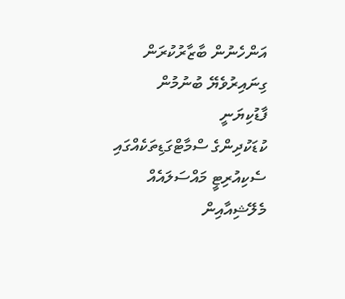އަންހެނުން ބާޒާރުކުރަން ގިނައިރުވެޔޭ ބުނުމުން ފާޑުކިޔަނީ
ކުޑަކުދިންގެ ސްމާޓްގަޑިތަކެއްގައި ސެކިއުރިޓީ މައްސަލައެއް
މެލޭޝިއާއިން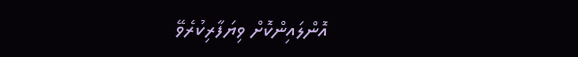އޮންލައިންކޮށް ވިޔަފާރިކުރެވޭ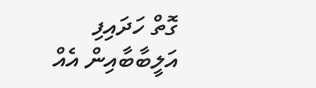ގޮތް ހަދައިފި
އަލީބާބާއިން އެއް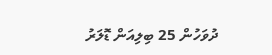ދުވަހުން 25 ބިލިއަން ޑޮލަރު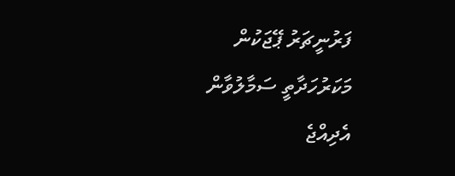ފަރުނީޗަރު ޕޭޖަކުން މަކަރުހަދާތީ ސަމާލުވާން އެދިއްޖެ